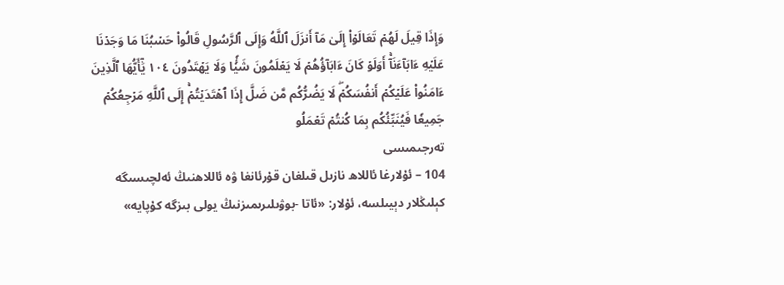وَإِذَا قِيلَ لَهُمۡ تَعَالَوۡاْ إِلَىٰ مَآ أَنزَلَ ٱللَّهُ وَإِلَى ٱلرَّسُولِ قَالُواْ حَسۡبُنَا مَا وَجَدۡنَا عَلَيۡهِ ءَابَآءَنَآۚ أَوَلَوۡ كَانَ ءَابَآؤُهُمۡ لَا يَعۡلَمُونَ شَيۡٔٗا وَلَا يَهۡتَدُونَ ١٠٤ يَٰٓأَيُّهَا ٱلَّذِينَ ءَامَنُواْ عَلَيۡكُمۡ أَنفُسَكُمۡۖ لَا يَضُرُّكُم مَّن ضَلَّ إِذَا ٱهۡتَدَيۡتُمۡۚ إِلَى ٱللَّهِ مَرۡجِعُكُمۡ جَمِيعٗا فَيُنَبِّئُكُم بِمَا كُنتُمۡ تَعۡمَلُو
تەرجىمىسى
104 – ئۇلارغا ئاللاھ نازىل قىلغان قۇرئانغا ۋە ئاللاھنىڭ ئەلچىسىگە كېلىڭلار دېيىلسە، ئۇلار: «ئاتا -بوۋىلىرىمىزنىڭ يولى بىزگە كۇپايە»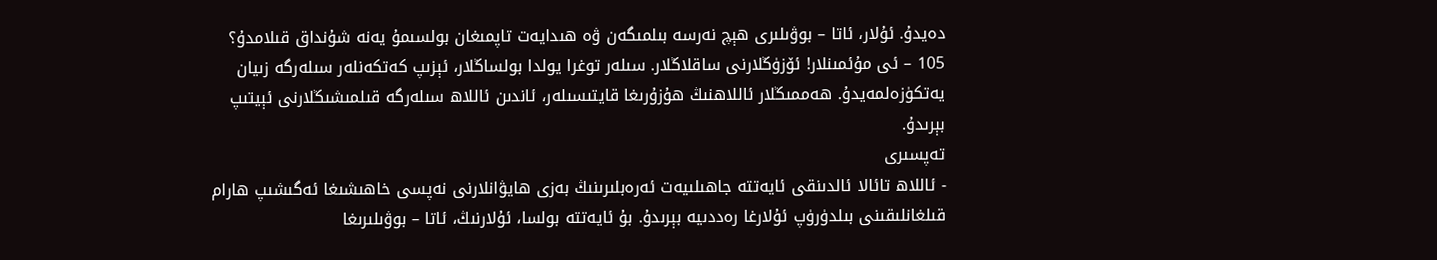دەيدۇ. ئۇلار، ئاتا – بوۋىلىرى ھېچ نەرسە بىلمىگەن ۋە ھىدايەت تاپمىغان بولسىمۇ يەنە شۇنداق قىلامدۇ؟
105 – ئى مۇئمىنلار! ئۆزۈڭلارنى ساقلاڭلار. سىلەر توغرا يولدا بولساڭلار، ئېزىپ كەتكەنلەر سىلەرگە زىيان يەتكۈزەلمەيدۇ. ھەممىڭلار ئاللاھنىڭ ھۇزۇرىغا قايتىسىلەر، ئاندىن ئاللاھ سىلەرگە قىلمىشىڭلارنى ئېيتىپ بېرىدۇ.
تەپسىرى
- ئاللاھ تائالا ئالدىنقى ئايەتتە جاھىلىيەت ئەرەبلىرىنىڭ بەزى ھايۋانلارنى نەپسى خاھىشىغا ئەگىشىپ ھارام قىلغانلىقىنى بىلدۈرۈپ ئۇلارغا رەددىيە بېرىدۇ. بۇ ئايەتتە بولسا، ئۇلارنىڭ، ئاتا – بوۋىلىرىغا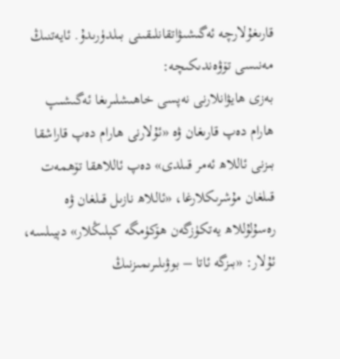قارىغۇلارچە ئەگىشىۋاتقانلىقىنى بىلدۈرىدۇ. ئايەتنىڭ مەنىسى تۆۋەندىكىچە:
بەزى ھايۋانلارنى نەپسى خاھىشلىرىغا ئەگىشىپ ھارام دەپ قارىغان ۋە «ئۇلارنى ھارام دەپ قاراشقا بىزنى ئاللاھ ئەمر قىلدى» دەپ ئاللاھقا تۆھمەت قىلغان مۇشرىكلارغا، «ئاللاھ نازىل قىلغان ۋە رەسۇلۇللاھ يەتكۈزگەن ھۆكۈمگە كېلىڭلار» دېيىلسە، ئۇلار: «بىزگە ئاتا – بوۋىلىرىمىزنىڭ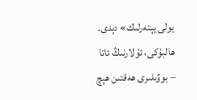يولى يېتەرلىك» دېدى. ھالبۇكى، ئۇلارنىڭ ئاتا – بوۋىلىرى ھەقتىن ھېچ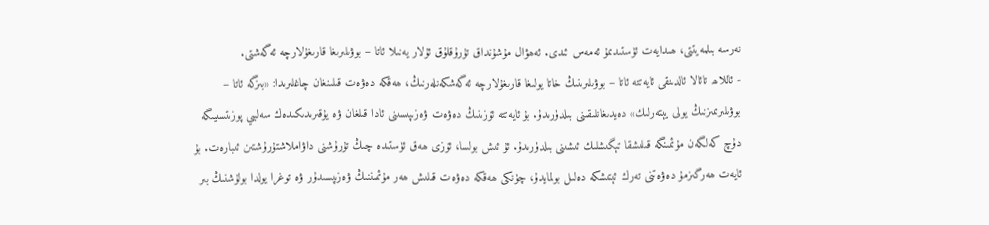نەرسە بىلمەيتتى، ھىدايەت ئۈستىدىمۇ ئەمەس ئىدى. ئەھۋال مۇشۇنداق تۇرۇقلۇق ئۇلار يەنىلا ئاتا – بوۋىلىرىغا قارىغۇلارچە ئەگەشتى.
- ئاللاھ تائالا ئالدىنقى ئايەتتە ئاتا – بوۋىلىرىنىڭ خاتا يولىغا قارىغۇلارچە ئەگەشكەنلەرنىڭ، ھەقكە دەۋەت قىلىنغان چاغلىرىدا: «بىزگە ئاتا – بوۋىلىرىمىزنىڭ يولى يېتەرلىك» دەيدىغانلىقىنى بىلدۈرىدۇ. بۇ ئايەتتە ئۆزىنىڭ دەۋەت ۋەزىپىسىنى ئادا قىلغان ۋە يۇقىرىدىكىدەك سەلبىي پوزىتسىيىگە دۇچ كەلگەن مۇئمىنگە قىلىشقا تېگىشلىك ئىشىنى بىلدۈرىدۇ. ئۇ ئىش بولسا، ئۆزى ھەق ئۈستىدە چىڭ تۇرۇشنى داۋاملاشتۇرۇشتىن ئىبارەت. بۇ ئايەت ھەرگىزمۇ دەۋەتنى تەرك ئېتىشكە دەلىل بولمايدۇ، چۈنكى ھەقكە دەۋەت قىلىش ھەر مۇئمىننىڭ ۋەزىپسىدۇر ۋە توغرا يولدا بولۇشنىڭ بىر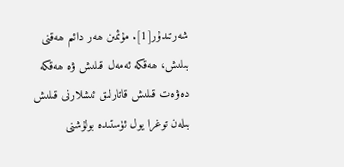شەرتىدۇر[1]. مۇئمىن ھەر دائىم ھەقنى بىلىش، ھەقكە ئەمەل قىلىش ۋە ھەقكە دەۋەت قىلىش قاتارلىق ئىشلارنى قىلىش بىلەن توغرا يول ئۈستىدە بولۇشنى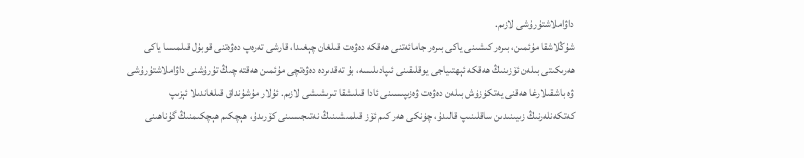داۋاملاشتۇرۇشى لازىم.
شۇڭلاشقا مۇئمىن، بىرەر كىشىنى ياكى بىرەر جامائەتنى ھەقكە دەۋەت قىلغان چېغىدا، قارشى تەرەپ دەۋەتنى قوبۇل قىلمىسا ياكى ھەرىكىتى بىلەن ئۆزىنىڭ ھەقكە ئېھتىياجى يوقلىقىنى ئىپادىلىسە، بۇ تەقدىردە دەۋەتچى مۇئمىن ھەقتە چىڭ تۇرۇشنى داۋاملاشتۇرۇشى ۋە باشقىلارغا ھەقنى يەتكۈزۈش بىلەن دەۋەت ۋەزىپىسىنى ئادا قىلىشقا تىرىشىشى لازىم. ئۇلار مۇشۇنداق قىلغاندىلا ئېزىپ كەتكەنلەرنىڭ زىيىنىدىن ساقلىنىپ قالىدۇ، چۈنكى ھەر كىم ئۆز قىلمىشىنىڭ نەتىجىسىنى كۆرىدۇ، ھېچكىم ھېچكىمنىڭ گۇناھىنى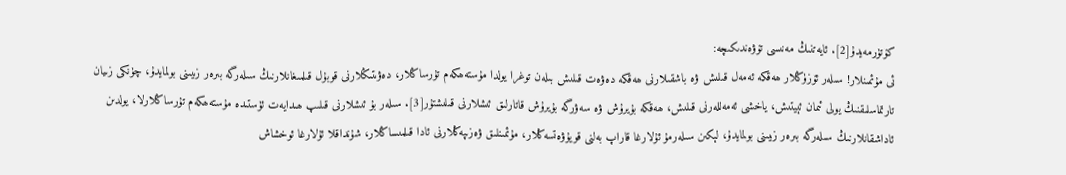كۆتۈرمەيدۇ[2]. ئايەتنىڭ مەنىسى تۆۋەندىكىچە:
ئى مۇئمىنلار! سىلەر ئۆزۈڭلار ھەقكە ئەمەل قىلىش ۋە باشقىلارنى ھەقكە دەۋەت قىلىش بىلەن توغرا يولدا مۇستەھكەم تۇرساڭلار، دەۋىتىڭلارنى قوبۇل قىلمىغانلارنىڭ سىلەرگە بىرەر زىيىنى بولمايدۇ، چۈنكى زىيان تارتماسلىقنىڭ يولى ئىمان ئېيتىش، ياخشى ئەمەللەرنى قىلىش، ھەقكە بۇيرۇش ۋە سەۋرگە بۇيرۇش قاتارلىق ئىشلارنى قىلىشتۇر[3]. سىلەر بۇ ئىشلارنى قىلىپ ھىدايەت ئۈستىدە مۇستەھكەم تۇرساڭلارلا، يولدىن ئاداشقانلارنىڭ سىلەرگە بىرەر زىيىنى بولمايدۇ، لېكىن سىلەرمۇ ئۇلارغا قاراپ بەلنى قويۇۋەتسەڭلار، مۇئمىنلىق ۋەزىپەڭلارنى ئادا قىلمىساڭلار، شۇنداقلا ئۇلارغا ئوخشاش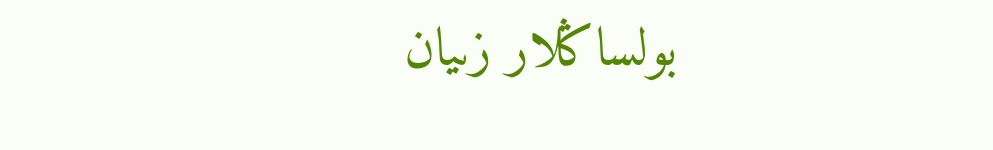بولساڭلار زىيان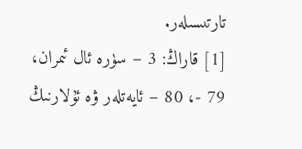تارتىسىلەر.
[1] قاراڭ: 3 – سۈرە ئال ئىمران، 79 -، 80 – ئايەتلەر ۋە ئۇلارنىڭ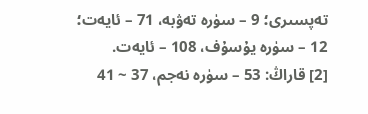تەپسىرى؛ 9 – سۈرە تەۋبە، 71 – ئايەت؛ 12 – سۈرە يۇسۇف، 108 – ئايەت.
[2] قاراڭ: 53 – سۈرە نەجم، 37 ~ 41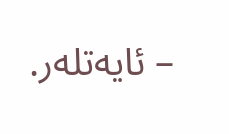– ئايەتلەر.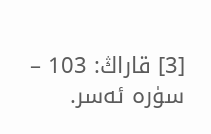[3] قاراڭ: 103 – سۈرە ئەسر.